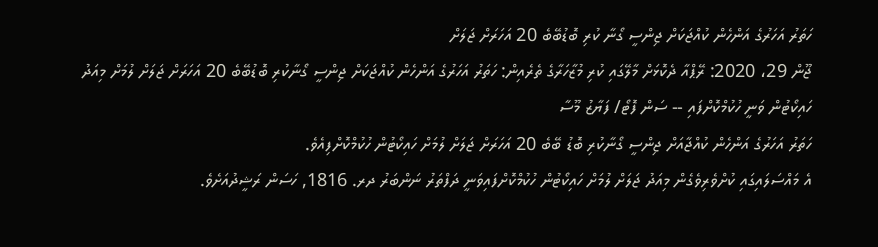ހަތަރު އަހަރުގެ އަންހެން ކުއްޖަކަށް ޖިންސީ ގޯނާ ކުރި ބޮޑުބޭބެ 20 އަހަރަށް ޖަލަށް
ޖޫން 29، 2020: ރޭޕްއާ ދެކޮޅަށް މާލޭގައި ކުރި މުޒާހަރާގެ ތެރެއިން: ހަތަރު އަހަރުގެ އަންހެން ކުއްޖަކަށް ޖިންސީ ގޯނާކުރި ބޮޑުބޭބެ 20 އަހަރަށް ޖަލަށް ލުމަށް މިއަދު ހައިކޯޓުން ވަނީ ހުކުމްކޮށްފައި -- ސަން ފޮޓޯ/ ފަޔާޒު މޫސާ
ހަތަރު އަހަރުގެ އަންހެން ކުއްޖާއަށް ޖިންސީ ގޯނާކުރި ބޮޑު ބޭބެ 20 އަހަރަށް ޖަލަށް ލުމަށް ހައިކޯޓުން ހުކުމްކޮށްފިއެވެ.
އެ މައްސަލައިގައި ކުށްވެރިވެގެން މިއަދު ޖަލަށް ލުމަށް ހައިކޯޓުން ހުކުމްކޮށްފައިވަނީ ދަފްތަރު ނަންބަރު ދރ. 1816, ހަސަން ރަޝީދުއަށެވެ.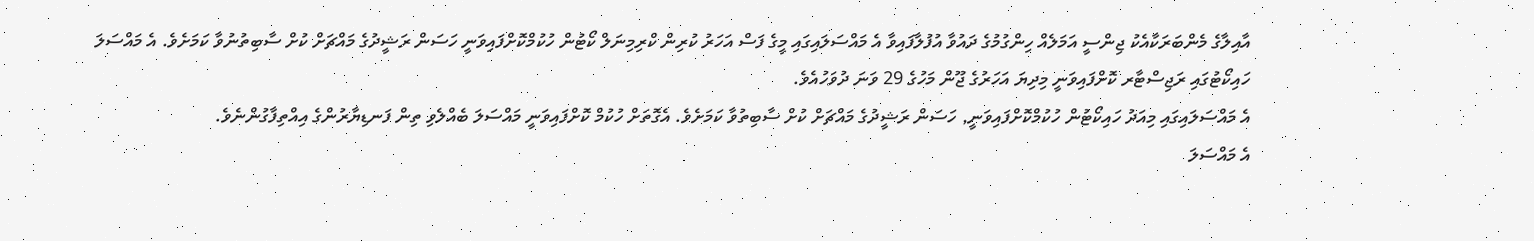އާއިލާގެ މެންބަރަކާއެކު ޖިންސީ އަމަލެއް ހިންގުމުގެ ދައުވާ އުފުލާފައިވާ އެ މައްސަލައިގައި މީގެ ފަސް އަހަރު ކުރިން ކްރިމިނަލް ކޯޓުން ހުކުމްކޮށްފައިވަނީ ހަސަން ރަޝީދުގެ މައްޗަށް ކުށް ސާބިތުނުވާ ކަމަށެވެ. އެ މައްސަލަ ހައިކޯޓުގައި ރަޖިސްޓާރ ކޮށްފައިވަނީ މިދިޔަ އަހަރުގެ ޖޫން މަހުގެ 29 ވަނަ ދުވަހުއެވެ.
އެ މައްސަލައިގައި މިއަދު ހައިކޯޓުން ހުކުމްކޮށްފައިވަނީ, ހަސަން ރަޝީދުގެ މައްޗަށް ކުށް ސާބިތުވާ ކަމަށެވެ. އެގޮތަށް ހުކުމް ކޮށްފައިވަނީ މައްސަލަ ބެއްލެވި ތިން ފަނޑިޔާރުންގެ އިއްތިފާގުންނެވެ.
އެ މައްސަލަ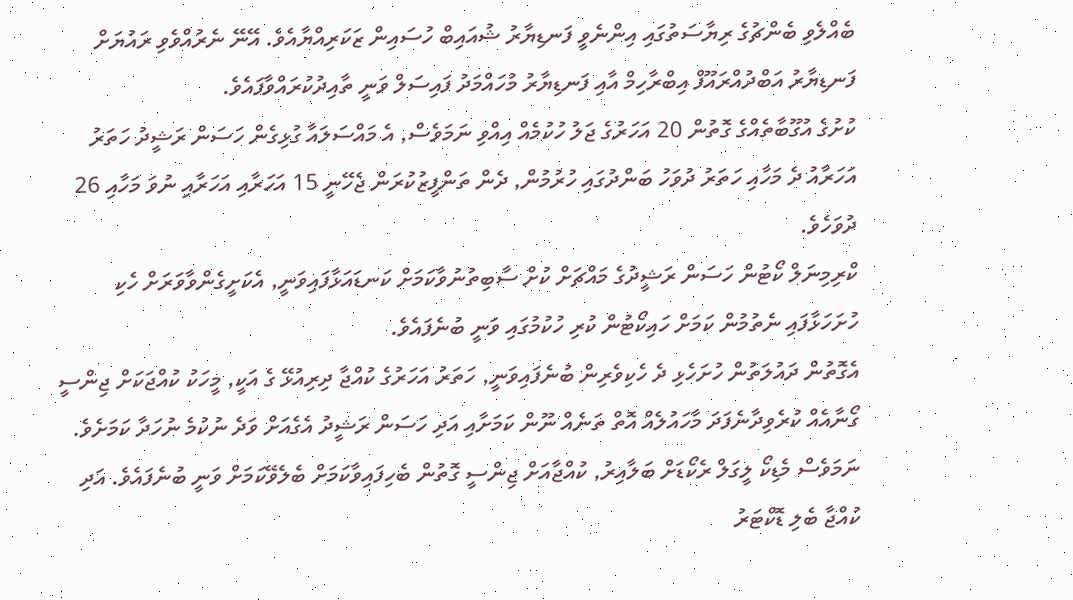ބެއްލެވި ބެންޗުގެ ރިޔާސަތުގައި އިންނެވީ ފަނޑިޔާރު ޝުއައިބް ހުސައިން ޒަކަރިއްޔާއެވެ. އޭނޭ ނެރުއްވެވި ރައުޔަށް ފަނޑިޔާރު އަބްދުއްރައޫފް އިބްރާހިމް އާއި ފަނޑިޔާރު މުހައްމަދު ފައިސަލް ވަނީ ތާއިދުކުރައްވާފައެވެ.
ކުށުގެ އުގޫބާތެއްގެ ގޮތުން 20 އަހަރުގެ ޖަލު ހުކުމެއް އިއްވި ނަމަވެސް, އެ މައްސަލައާ ގުޅިގެން ހަސަން ރަޝީދު ހަތަރު އަހަރާއު ދެ މަހާއި ހަތަރު ދުވަހު ބަންދުގައި ހުރުމުން, ދެން ތަންފީޒުކުރަން ޖެހޭނީ 15 އަހަރާއި އަހަރާއި ނުވަ މަހާއި 26 ދުވަހެވެ.
ކްރިމިނަލް ކޯޓުން ހަސަން ރަޝީދުގެ މައްޗަށް ކުށް ސާބިތުނުވާކަމަށް ކަނޑައަޅާފައިވަނީ, އެކަށީގެންވާވަރަށް ހެކި ހުށަހަޅާފައި ނެތުމުން ކަމަށް ހައިކޯޓުން ކުރި ހުކުމުގައި ވަނީ ބުނެފައެވެ.
އެގޮތުން ދައުލަތުން ހުށަހެޅި ދެ ހެކިވެރިން ބުނެފައިވަނީ, ހަތަރު އަހަރުގެ ކުއްޖާ ދިރިއުޅޭ ގެ އަކީ, މީހަކު ކުއްޖަކަށް ޖިންސީ ގޯނާއެއް ކުރެވިދާނެފަދަ މާހައުލެއް އޮތް ތަނެއް ނޫން ކަމަށާއި އަދި ހަސަން ރަޝީދު އެގެއަށް ވަދެ ނުކުމެ ނުހަދާ ކަމަށެވެ.
ނަމަވެސް މެޑިކޯ ލީގަލް ރެކޯޑަށް ބަލާއިރު, ކުއްޖާއަށް ޖިންސީ ގޮތުން ބެހިފައިވާކަމަށް ބެލެވޭކަމަށް ވަނީ ބުނެފައެވެ. އަދި ކުއްޖާ ބެލި ޑޮކްޓަރު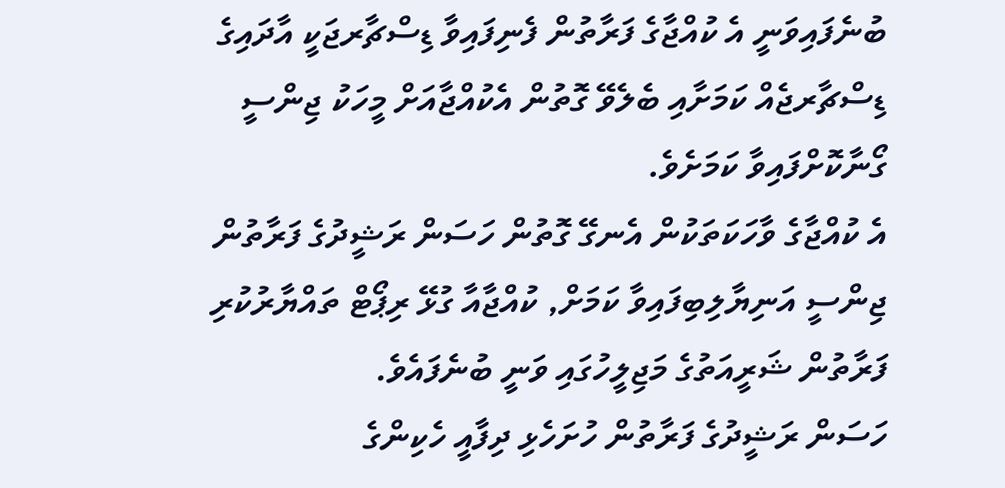ބުނެފައިވަނީ އެ ކުއްޖާގެ ފަރާތުން ފެނިފައިވާ ޑިސްޗާރޖަކީ އާދައިގެ ޑިސްޗާރޖެއް ކަމަށާއި ބެލެވޭ ގޮތުން އެކުއްޖާއަށް މީހަކު ޖިންސީ ގޯނާކޮށްފައިވާ ކަމަށެވެ.
އެ ކުއްޖާގެ ވާހަކަތަކުން އެނގޭ ގޮތުން ހަސަން ރަޝީދުގެ ފަރާތުން ޖިންސީ އަނިޔާލިބިފައިވާ ކަމަށް, ކުއްޖާއާ ގުޅޭ ރިޕޯޓް ތައްޔާރުކުރި ފަރާތުން ޝަރީއަތުގެ މަޖިލީހުގައި ވަނީ ބުނެފައެވެ.
ހަސަން ރަޝީދުގެ ފަރާތުން ހުށަހެޅި ދިފާއީ ހެކިންގެ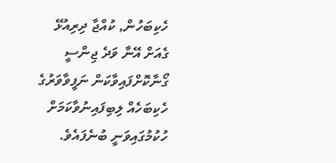ހެކިބަހުން, ކުއްޖާ ދިރިއުޅޭ ގެއަށް އޭނާ ވަދެ ޖިންސީ ގޯނާކޮށްފައިވާކަން ނަފީވާވަރުގެ ހެކިބަހެއް ލިބިފައިނުވާކަމަށް ހުކުމުގައިވަނީ ބުނެފައެވެ.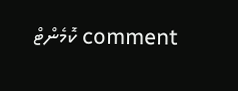comment ކޮމެންޓް